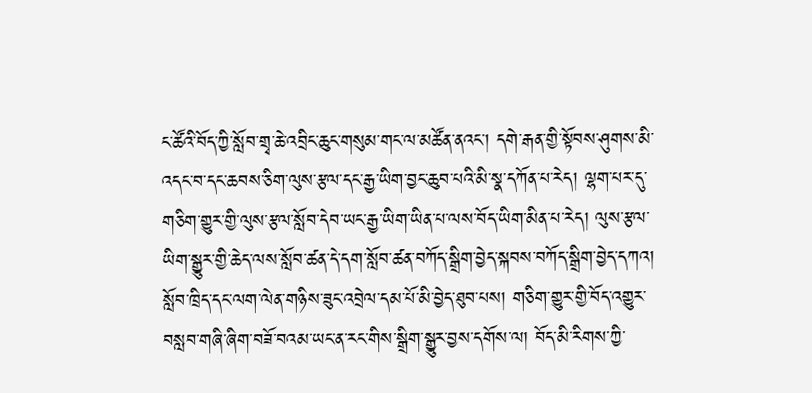ང་ཚོའི་བོད་ཀྱི་སློབ་གྲྭ་ཆེ་འབྲིང་ཆུང་གསུམ་གང་ལ་མཚོན་ནའང་། དགེ་རྒན་གྱི་སྟོབས་ཤུགས་མི་འདང་བ་དང་ཆབས་ཅིག་ལུས་རྩལ་དང་རྒྱ་ཡིག་བྱང་ཆུབ་པའི་མི་སྣ་དཀོན་པ་རེད། ལྷག་པར་དུ་གཅིག་གྱུར་གྱི་ལུས་རྩལ་སློབ་དེབ་ཡང་རྒྱ་ཡིག་ཡིན་པ་ལས་བོད་ཡིག་མིན་པ་རེད། ལུས་རྩལ་ཡིག་སྒྱུར་གྱི་ཆེད་ལས་སློབ་ཚན་དེ་དག་སློབ་ཚན་བཀོད་སྒྲིག་བྱེད་སྐབས་བཀོད་སྒྲིག་བྱེད་དཀའ། སློབ་ཁྲིད་དང་ལག་ལེན་གཉིས་ཟུང་འབྲེལ་དམ་པོ་མི་བྱེད་ཐུབ་པས། གཅིག་གྱུར་གྱི་བོད་འགྱུར་བསླབ་གཞི་ཞིག་བཟོ་བའམ་ཡང་ན་རང་གིས་སྒྲིག་སྒྱུར་བྱས་དགོས་ལ། བོད་མི་རིགས་ཀྱི་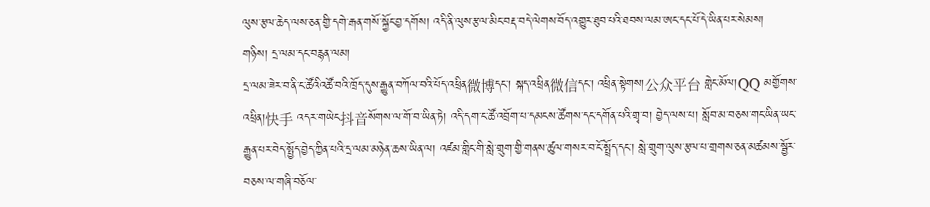ལུས་རྩལ་ཆེད་ལས་ཅན་གྱི་དགེ་རྒན་གསོ་སྐྱོང་བྱ་དགོས། འདི་ནི་ལུས་རྩལ་མིང་བརྡ་བདེ་ལེགས་བོད་འགྱུར་ཐུབ་པའི་ཐབས་ལམ་ཨང་དང་པོ་དེ་ཡིན་པར་སེམས།
གཉིས། དྲ་ལམ་དང་བརྙན་ལམ།
དྲ་ལམ་ཟེར་བ་ནི་ང་ཚོའིའཚོ་བའི་ཁྲོད་དུས་རྒྱུན་བཀོལ་བའི་པོད་འཕྲིན微博དང་། སྐད་འཕྲིན微信དང་། འཕྲིན་སྟེགས།公众平台 གླེང་མོལ།QQ མགྱོགས་འཕྲིན།快手 འདར་གཡེང抖音སོགས་ལ་གོ་བ་ཡིན་ཏེ། འདི་དག་ང་ཚོ་འབྲོག་པ་དམངས་ཚོགས་དང་དགོན་པའི་གྲྭ་བ། བྱེད་ལས་པ། སློབ་མ་བཅས་གང་ཡིན་ཡང་རྒྱུན་པར་བེད་སྤྱོད་བྱེད་ཀྱིན་པའི་དྲ་ལམ་མཉེན་ཆས་ཡིན་ལ། འཛམ་གླིང་གི་སླེ་གྲུག་གྱི་གནས་ཚུལ་གསར་བ་ངོ་སྤྲོད་དང་། སླེ་གྲུག་ལུས་རྩལ་པ་གྲགས་ཅན་མཚམས་སྦྱོར་བཅས་ལ་གཞི་བཅོལ་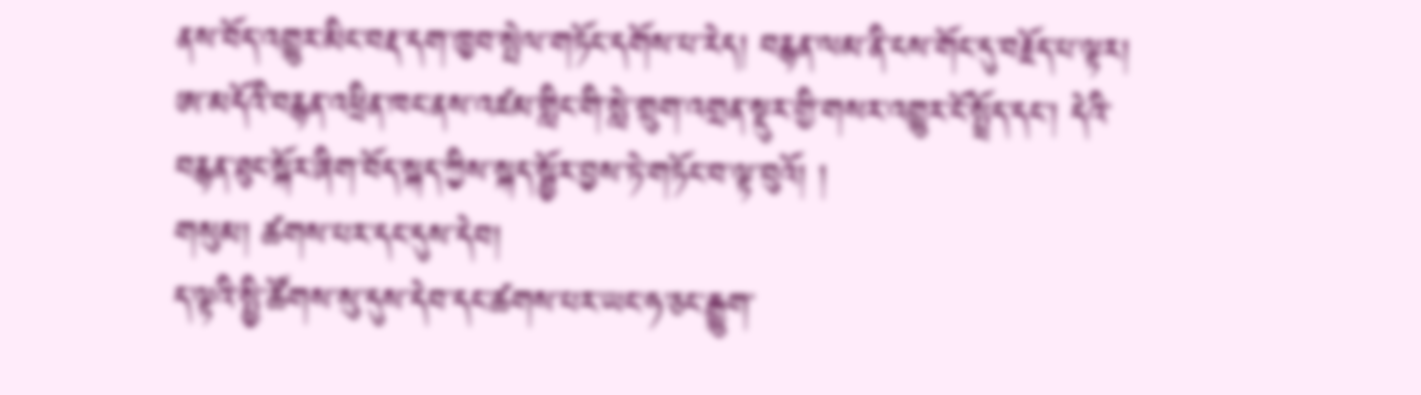ནས་བོད་འགྱུར་མིང་བརྡ་དག་ཁྱབ་སྤེལ་གཏོང་དགོས་པ་རེད། བརྙན་ལམ་ནི་ངས་གོང་དུ་བརྗོད་པ་ལྟར། ཨ་མདོའི་བརྙན་འཕྲིན་ཁང་ནས་འཛམ་གླིང་གི་སླེ་གྲུག་འགྲན་སྡུར་གྱི་གསར་འགྱུར་ངོ་སྤྲོད་དང་། དེའི་བརྙན་ཐུང་སྐོར་ཞིག་བོད་སྐད་ཀྱིས་སྐད་སྦྱོར་བྱས་ཏེ་གཏོང་བ་ལྟ་བུའོ། །
གསུམ། ཚགས་པར་དང་དུས་དེབ།
ད་ལྟའི་སྤྱི་ཚོགས་སུ་དུས་དེབ་དང་ཚགས་པར་ཡང་ཧ་ཅང་རྒྱུག་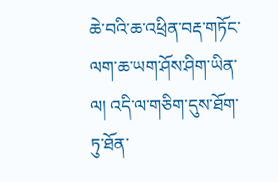ཆེ་བའི་ཆ་འཕྲིན་བརྡ་གཏོང་ལག་ཆ་ཡག་ཤོས་ཤིག་ཡིན་ལ། འདི་ལ་གཅིག་དུས་ཐོག་ཏུ་ཐོན་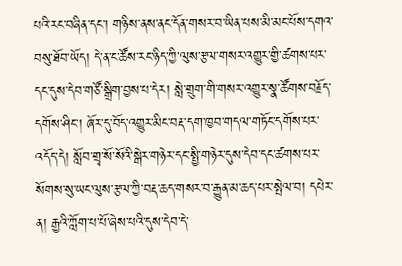པའི་རང་བཞིན་དང་། གཉིས་ནས་ནང་དོན་གསར་བ་ཡིན་པས་མི་མང་པོས་དགའ་བསུ་ཐོབ་ཡོད། དེ་ན་ང་ཚོས་རང་ཉིད་ཀྱི་ལུས་རྩལ་གསར་འགྱུར་གྱི་ཚགས་པར་དང་དུས་དེབ་གཙོ་སྒྲིག་བྱས་པ་དེར། སླེ་གྲུག་གི་གསར་འགྱུར་སྣ་ཚོགས་བརྗོད་དགོས་ཤིང་། ཞོར་དུ་བོད་འགྱུར་མིང་བརྡ་དག་ཁྱབ་གདལ་གཏོང་དགོས་པར་འདོད་དེ། སློབ་གྲྭ་སོ་སོའི་སྒེར་གཉེར་དང་སྤྱི་གཉེར་དུས་དེབ་དང་ཚགས་པར་སོགས་སུ་ཡང་ལུས་རྩལ་ཀྱི་བརྡ་ཆད་གསར་བ་རྒྱུན་མ་ཆད་པར་སྤེལ་བ། དཔེར་ན། རྒྱའི་ཀློག་པ་པོ་ཞེས་པའི་དུས་དེབ་དེ་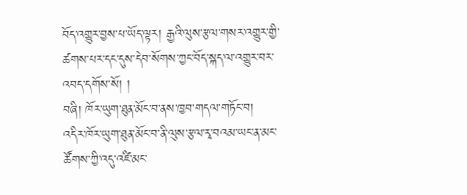བོད་འགྱུར་བྱས་པ་ཡོད་ལྟར། རྒྱའི་ལུས་རྩལ་གསར་འགྱུར་གྱི་ཚགས་པར་དང་དུས་དེབ་སོགས་ཀྱང་བོད་སྐད་ལ་འགྱུར་བར་འབད་དགོས་སོ། །
བཞི། ཁོར་ཡུག་ཐུན་མོང་བ་ནས་ཁྱབ་གདལ་གཏོང་བ།
འདིར་ཁོར་ཡུག་ཐུན་མོང་བ་ནི་ལུས་རྩལ་རྭ་བའམ་ཡང་ན་མང་ཚོགས་ཀྱི་འདུ་འཛི་མང་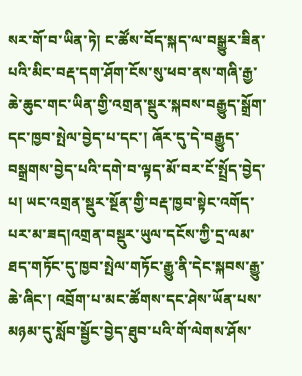སར་གོ་བ་ཡིན་ཏེ། ང་ཚོས་བོད་སྐད་ལ་བསྒྱུར་ཟིན་པའི་མིང་བརྡ་དག་ཤོག་ངོས་སུ་ཕབ་ནས་གཞི་རྒྱ་ཆེ་ཆུང་གང་ཡིན་གྱི་འགྲན་སྡུར་སྐབས་བརྒྱུད་སྒྲོག་དང་ཁྱབ་སྤེལ་བྱེད་པ་དང་། ཞོར་དུ་དེ་བརྒྱུད་བསྒྲགས་བྱེད་པའི་དགེ་བ་ལྟད་མོ་བར་ངོ་སྤྲོད་བྱེད་པ། ཡང་འགྲན་སྡུར་སྔོན་གྱི་བརྡ་ཁྱབ་སྟེང་འགོད་པར་མ་ཟད།འགྲན་བསྡུར་ཡུལ་དངོས་ཀྱི་དྲ་ལམ་ཐད་གཏོང་དུ་ཁྱབ་སྤེལ་གཏོང་རྒྱུ་ནི་དེང་སྐབས་རྒྱུ་ཆེ་ཞིང་། འབྲོག་པ་མང་ཚོགས་དང་ཤེས་ཡོན་པས་མཉམ་དུ་སློབ་སྦྱོང་བྱེད་ཐུབ་པའི་གོ་ལེགས་ཤོས་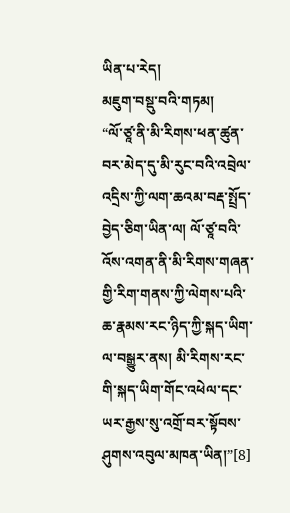ཡིན་པ་རེད།
མཇུག་བསྡུ་བའི་གཏམ།
“ལོ་ཙཱ་ནི་མི་རིགས་ཕན་ཚུན་བར་མེད་དུ་མི་རུང་བའི་འབྲེལ་འདྲིས་ཀྱི་ལག་ཆའམ་བརྡ་སྤྲོད་བྱེད་ཅིག་ཡིན་ལ། ལོ་ཙཱ་བའི་འོས་འགན་ནི་མི་རིགས་གཞན་གྱི་རིག་གནས་ཀྱི་ལེགས་པའི་ཆ་རྣམས་རང་ཉིད་ཀྱི་སྐད་ཡིག་ལ་བསྒྱུར་ནས། མི་རིགས་རང་གི་སྐད་ཡིག་གོང་འཕེལ་དང་ཡར་རྒྱས་སུ་འགྲོ་བར་སྟོབས་ཤུགས་འབུལ་མཁན་ཡིན།”[8]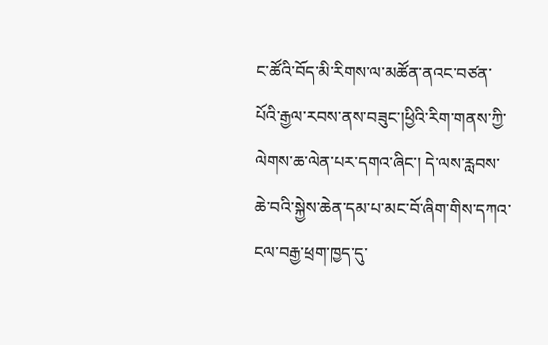ང་ཚོའི་བོད་མི་རིགས་ལ་མཚོན་ནའང་བཙན་པོའི་རྒྱལ་རབས་ནས་བཟུང་།ཕྱིའི་རིག་གནས་ཀྱི་ལེགས་ཆ་ལེན་པར་དགའ་ཞིང་། དེ་ལས་རླབས་ཆེ་བའི་སྐྱེས་ཆེན་དམ་པ་མང་བོ་ཞིག་གིས་དཀའ་ངལ་བརྒྱ་ཕྲག་ཁྱད་དུ་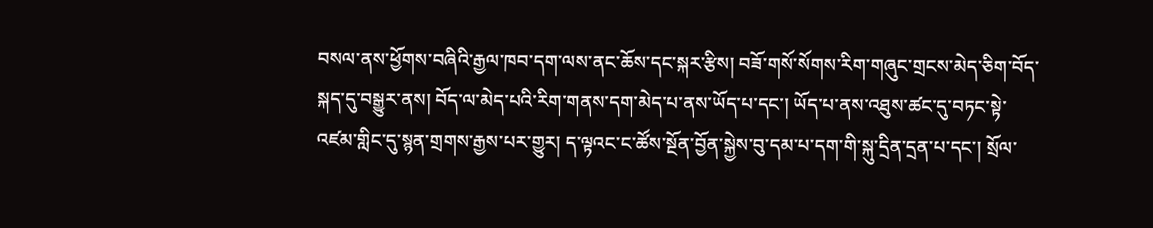བསལ་ནས་ཕྱོགས་བཞིའི་རྒྱལ་ཁབ་དག་ལས་ནང་ཆོས་དང་སྐར་རྩིས། བཟོ་གསོ་སོགས་རིག་གཞུང་གྲངས་མེད་ཅིག་བོད་སྐད་དུ་བསྒྱུར་ནས། བོད་ལ་མེད་པའི་རིག་གནས་དག་མེད་པ་ནས་ཡོད་པ་དང་། ཡོད་པ་ནས་འཐུས་ཚང་དུ་བཏང་སྟེ་འཛམ་གླིང་དུ་སྙན་གྲགས་རྒྱས་པར་གྱུར། ད་ལྟའང་ང་ཚོས་སྔོན་བྱོན་སྐྱེས་བུ་དམ་པ་དག་གི་སྐུ་དྲིན་དྲན་པ་དང་། སྲོལ་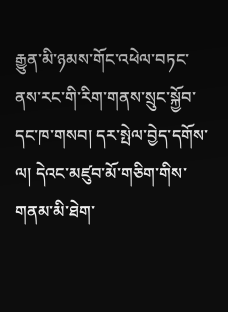རྒྱུན་མི་ཉམས་གོང་འཕེལ་བཏང་ནས་རང་གི་རིག་གནས་སྲུང་སྐྱོབ་དང་ཁ་གསབ། དར་སྤེལ་བྱེད་དགོས་ལ། དེའང་མཛུབ་མོ་གཅིག་གིས་གནམ་མི་ཐེག་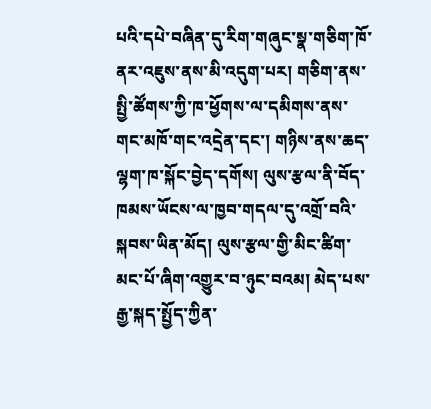པའི་དཔེ་བཞིན་དུ་རིག་གཞུང་སྣ་གཅིག་ཁོ་ནར་འཇུས་ནས་མི་འདུག་པར། གཅིག་ནས་སྤྱི་ཚོགས་ཀྱི་ཁ་ཕྱོགས་ལ་དམིགས་ནས་གང་མཁོ་གང་འདྲེན་དང་། གཉིས་ནས་ཆད་ལྷག་ཁ་སྐོང་བྱེད་དགོས། ལུས་རྩལ་ནི་བོད་ཁམས་ཡོངས་ལ་ཁྱབ་གདལ་དུ་འགྲོ་བའི་སྐབས་ཡིན་མོད། ལུས་རྩལ་གྱི་མིང་ཚིག་མང་པོ་ཞིག་འགྱུར་བ་ཉུང་བའམ། མེད་པས་རྒྱ་སྐད་སྤྱོད་ཀྱིན་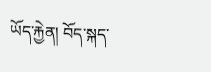ཡོད་རྐྱེན། བོད་སྐད་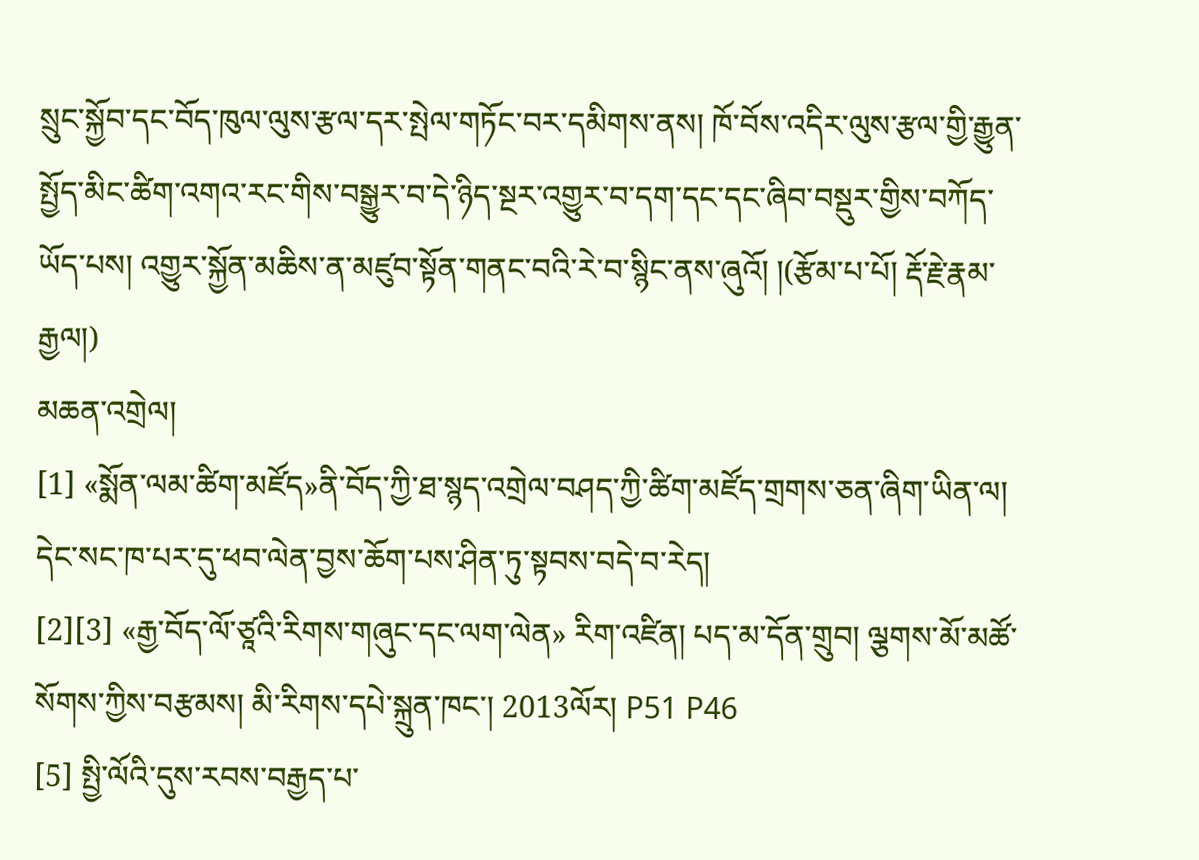སྲུང་སྐྱོབ་དང་བོད་ཁུལ་ལུས་རྩལ་དར་སྤེལ་གཏོང་བར་དམིགས་ནས། ཁོ་བོས་འདིར་ལུས་རྩལ་གྱི་རྒྱུན་སྤྱོད་མིང་ཚིག་འགའ་རང་གིས་བསྒྱུར་བ་དེ་ཉིད་སྔར་འགྱུར་བ་དག་དང་དང་ཞིབ་བསྡུར་གྱིས་བཀོད་ཡོད་པས། འགྱུར་སྐྱོན་མཆིས་ན་མཛུབ་སྟོན་གནང་བའི་རེ་བ་སྙིང་ནས་ཞུའོ། །(རྩོམ་པ་པོ། རྡོ་རྗེ་རྣམ་རྒྱལ།)
མཆན་འགྲེལ།
[1] «སྨོན་ལམ་ཚིག་མཛོད»ནི་བོད་ཀྱི་ཐ་སྙད་འགྲེལ་བཤད་ཀྱི་ཚིག་མཛོད་གྲགས་ཅན་ཞིག་ཡིན་ལ།  དེང་སང་ཁ་པར་དུ་ཕབ་ལེན་བྱས་ཆོག་པས་ཤིན་ཏུ་སྟབས་བདེ་བ་རེད།
[2][3] «རྒྱ་བོད་ལོ་ཙཱའི་རིགས་གཞུང་དང་ལག་ལེན» རིག་འཛིན། པད་མ་དོན་གྲུབ། ལྕགས་མོ་མཚོ་སོགས་ཀྱིས་བརྩམས། མི་རིགས་དཔེ་སྐྲུན་ཁང་། 2013ལོར། P51 P46
[5] སྤྱི་ལོའི་དུས་རབས་བརྒྱད་པ་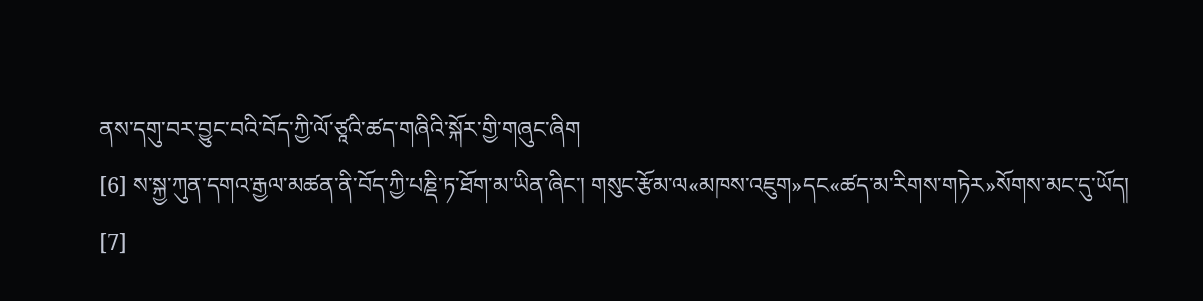ནས་དགུ་བར་བྱུང་བའི་བོད་ཀྱི་ལོ་ཙཱའི་ཚད་གཞིའི་སྐོར་གྱི་གཞུང་ཞིག
[6] ས་སྐྱ་ཀུན་དགའ་རྒྱལ་མཚན་ནི་བོད་ཀྱི་པཎྡི་ཏ་ཐོག་མ་ཡིན་ཞིང་། གསུང་རྩོམ་ལ«མཁས་འཇུག»དང«ཚད་མ་རིགས་གཏེར»སོགས་མང་དུ་ཡོད།
[7]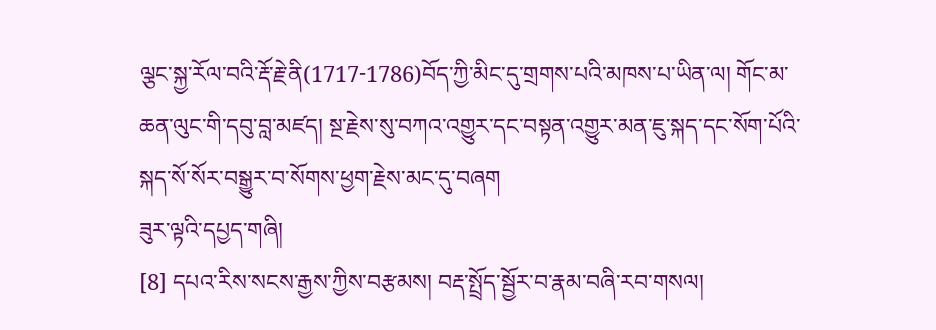ལྕང་སྐྱ་རོལ་བའི་རྡོ་རྗེ་ནི(1717-1786)བོད་ཀྱི་མིང་དུ་གྲགས་པའི་མཁས་པ་ཡིན་ལ། གོང་མ་ཆན་ལུང་གི་དབུ་བླ་མཛད། སྔ་རྗེས་སུ་བཀའ་འགྱུར་དང་བསྟན་འགྱུར་མན་ཇུ་སྐད་དང་སོག་པོའི་སྐད་སོ་སོར་བསྒྱུར་བ་སོགས་ཕྱག་རྗེས་མང་དུ་བཞག
ཟུར་ལྟའི་དཔྱད་གཞི།
[8] དཔའ་རིས་སངས་རྒྱས་ཀྱིས་བརྩམས། བརྡ་སྤྲོད་སྦྱོར་བ་རྣམ་བཞི་རབ་གསལ།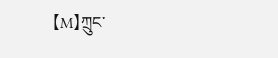【M】ཀྲུང་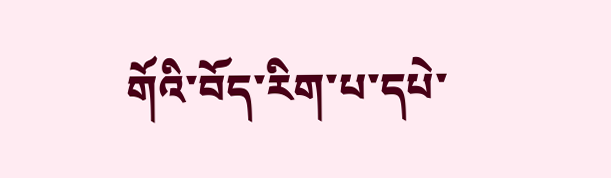གོའི་བོད་རིག་པ་དཔེ་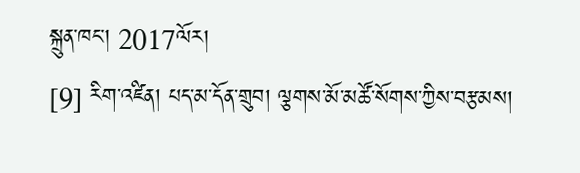སྐྲུན་ཁང་། 2017ལོར།
[9] རིག་འཛིན། པད་མ་དོན་གྲུབ། ལྕགས་མོ་མཚོ་སོགས་ཀྱིས་བརྩམས།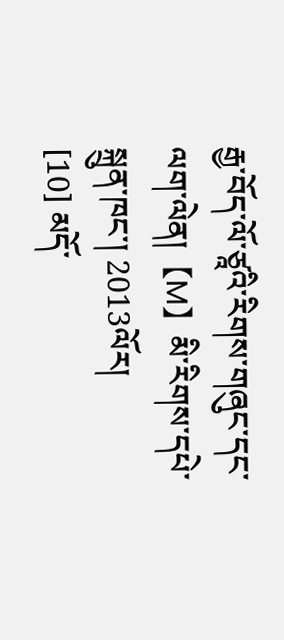རྒྱ་བོད་ལོ་ཙཱའི་རིགས་གཞུང་དང་ལག་ལེན།【M】མི་རིགས་དཔེ་སྐྲུན་ཁང་། 2013ལོར།
[10] མདོ་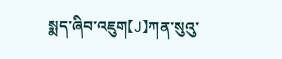སྨད་ཞིབ་འཇུག【J】ཀན་སུའུ་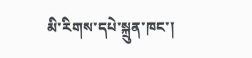མི་རིགས་དཔེ་སྐྲུན་ཁང་།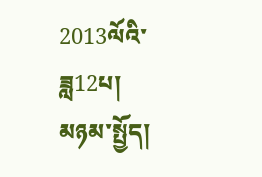2013ལོའི་ཟླ12པ།
མཉམ་སྤྱོད།